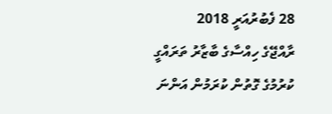28 ފެބުރުއަރީ 2018
ރާއްޖޭގެ ހިއްސާގެ ބާޒާރު ތަރައްގީ ކުރުމުގެ ގޮތުން ކުރަމުން އަންނަ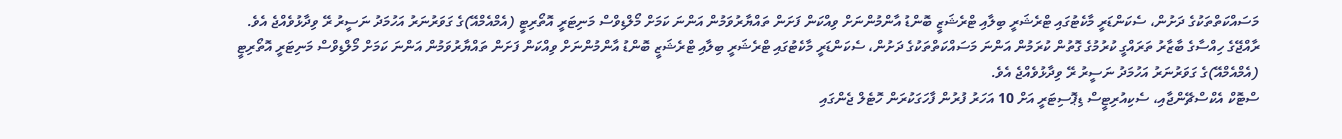މަސައްކަތްތަކުގެ ދަށުން، ސެކަންޑަރީ މާކެޓުގައި ޓްރެޝަރީ ބިލާއި ޓްރެޝަޒީ ބޮންޑު އާންމުންނަށް ވިއްކަން ފަށަން ތައްޔާރުވަމުން އަންނަ ކަމަށް މޯލްޑިވްސް މަނިޓަރީ އޮތޯރިޓީ (އެމްއެމްއޭ)ގެ ގަވަރުނަރު އަހުމަދު ނަސީރު ރޭ ވިދާޅުވެއްޖެ އެވެ.
ރާއްޖޭގެ ހިއްސާގެ ބާޒާރު ތަރައްގީ ކުރުމުގެ ގޮތުން ކުރަމުން އަންނަ މަސައްކަތްތަކުގެ ދަށުން، ސެކަންޑަރީ މާކެޓުގައި ޓްރެޝަރީ ބިލާއި ޓްރެޝަޒީ ބޮންޑު އާންމުންނަށް ވިއްކަން ފަށަން ތައްޔާރުވަމުން އަންނަ ކަމަށް މޯލްޑިވްސް މަނިޓަރީ އޮތޯރިޓީ (އެމްއެމްއޭ)ގެ ގަވަރުނަރު އަހުމަދު ނަސީރު ރޭ ވިދާޅުވެއްޖެ އެވެ.
ސްޓޮކް އެކްސްޗޭންޖާއި، ސެކިއުރިޓީސް ޑިޕޮސިޓަރީ އަށް 10 އަހަރު ފުރުން ފާހަގަކުރަން ހޮޓެލް ޖެންގައި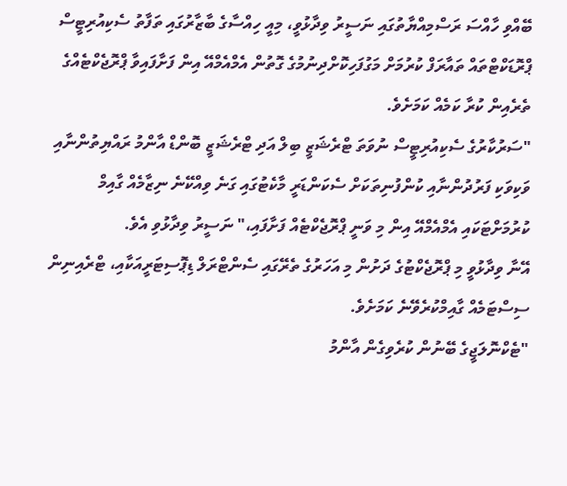ބޭއްވި ހާއްސަ ރަސްމިއްޔާތުގައި ނަސީރު ވިދާޅުވީ، މިއީ ހިއްސާގެ ބާޒާރުގައި ތަފާތު ސެކިއުރިޓީސް ޕްރޮޑަކްޓްތައް ތައާރަފް ކުރުމަށް މަގުފަހިކޮށްދިނުމުގެ ގޮތުން އެމްއެމްއޭ އިން ފަށާފައިވާ ޕްރޮޖެކްޓެއްގެ ތެރެއިން ކުރާ ކަމެއް ކަމަށެވެ.
"ސަރުކާރުގެ ސެކިއުރިޓީސް ނުވަތަ ޓްރެޝަޒީ ބިލް އަދި ޓްރެޝަޒީ ބޮންޑް އާންމު ރައްޔިތުންނާއި ވަކިވަކި ފަރުދުންނާއި ކުންފުނިތަކަށް ސެކަންޑަރީ މާކެޓުގައި ގަނެ ވިއްކޭނެ ނިޒާމެއް ގާއިމް ކުރުމަށްޓަކައި އެމްއެމްއޭ އިން މި ވަނީ ޕްރޮޖެކްޓެއް ފަށާފައި،" ނަސީރު ވިދާޅުވި އެވެ.
އޭނާ ވިދާޅުވީ މި ޕްރޮޖެކްޓުގެ ދަށުން މި އަހަރުގެ ތެރޭގައި ސެންޓްރަލް ޑިޕޮސިޓަރީއަކާއި، ޓްރެއިނިން ސިސްޓަމެއް ގާއިމްކުރެވޭނެ ކަމަށެވެ.
"ޓެކްނޮލަޖީގެ ބޭނުން ކުރެވިގެން އާންމު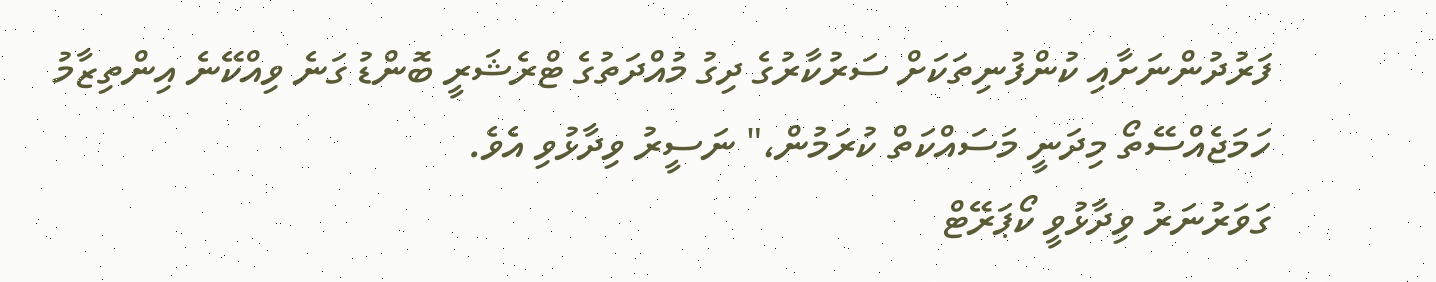ފަރުދުންނަށާއި ކުންފުނިތަކަށް ސަރުކާރުގެ ދިގު މުއްދަތުގެ ޓްރެޝަރީ ބޮންޑު ގަނެ ވިއްކޭނެ އިންތިޒާމު ހަމަޖެއްސޭތޯ މިދަނީ މަސައްކަތް ކުރަމުން،" ނަސީރު ވިދާޅުވި އެވެ.
ގަވަރުނަރު ވިދާޅުވީ ކޯޕަރޭޓް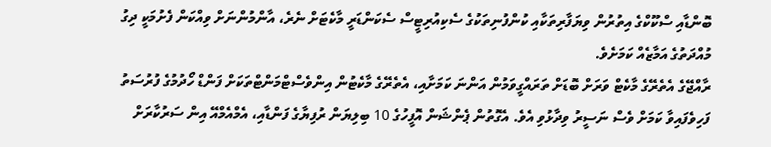ބޮންޑާއި ސްކޫކްގެ އިތުރުން ވިޔަފާރިތަކާއި ކުންފުނިތަކުގެ ސެކިއުރިޓީސް ސެކަންޑަރީ މާކެޓަށް ނެރެ، އާންމުންނަށް ވިއްކަން ފެށުމަކީ ދިގު މުއްދަތުގެ އަމާޒެއް ކަމަށެވެ.
ރާއްޖޭގެ އެތެރޭގެ މާކެޓް ވަރަށް ބޮޑަށް ތަރައްގީވަމުން އަންނަ ކަމަށާއި، އެތެރޭގެ މާކެޓުން އިންވެސްޓްމަންޓްތަކަށް ފަންޑް ހޯދުމުގެ ފުރުސަތު ފަހިވެފައިވާ ކަމަށް ވެސް ނަސީރު ވިދާޅުވި އެވެ. އެގޮތުން ޕެންޝަން އޮފީހުގެ 10 ބިލިޔަން ރުފިޔާގެ ފަންޑާއި، އެމްއެމްއޭ އިން ސަރުކާރަށް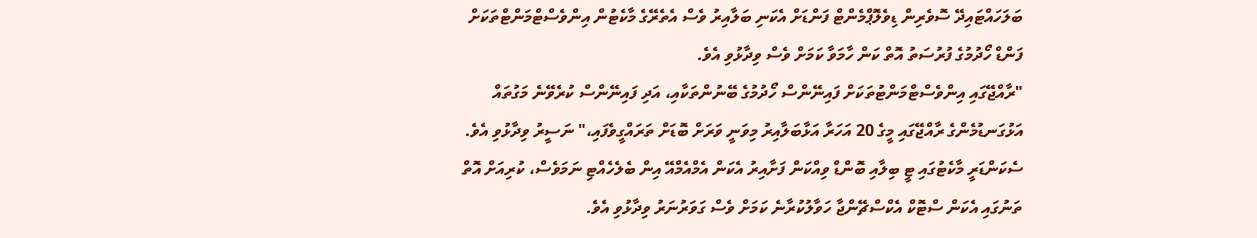ބަލަހައްޓައިދޭ ސޮވެރިން ޑިވެލޮޕްމެންޓް ފަންޑަށް އެކަނި ބަލާއިރު ވެސް އެތެރޭގެ މާކެޓުން އިންވެސްޓްމަންޓްތަކަށް ފަންޑް ހޯދުމުގެ ފުރުސަތު އޮތް ކަން ހާމަވާ ކަމަށް ވެސް ވިދާޅުވި އެވެ.
"ރާއްޖޭގައި އިންވެސްޓްމަންޓުތަކަށް ފައިނޭންސް ހޯދުމުގެ ބޭނުންތަކާއި، އަދި ފައިނޭންސް ކުރެވޭނެ މަގުތައް އަޅުގަނޑުމެންގެ ރާއްޖޭގައި މީގެ 20 އަހަރާ އަޅާބަލާއިރު މިވަނީ ވަރަށް ބޮޑަށް ތަރައްގީވެފައި،" ނަސީރު ވިދާޅުވި އެވެ.
ސެކަންޑަރީ މާކެޓުގައި ޓީ ބިލާއި ބޮންޑް ވިއްކަން ފަށާއިރު އެކަން އެމްއެމްއޭ އިން ބެލެހެއްޓި ނަމަވެސް، ކުރިއަށް އޮތް ތަނުގައި އެކަން ސްޓޮކް އެކްސްޗޭންޖާ ހަވާލުކުރާނެ ކަމަށް ވެސް ގަވަރުނަރު ވިދާޅުވި އެވެ.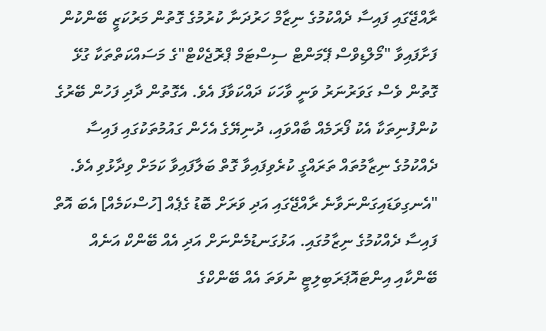ރާއްޖޭގައި ފައިސާ ދެއްކުމުގެ ނިޒާމް ހަރުދަނާ ކުރުމުގެ ގޮތުން މަރުކަޒީ ބޭންކުން ފަށާފައިވާ "މޯލްޑިވްސް ޕޭމަންޓް ސިސްޓަމް ޕްރޮޖެކްޓް"ގެ މަސައްކަތްތަކާ ގުޅޭ ގޮތުން ވެސް ގަވަރުނަރު ވަނީ ވާހަކަ ދައްކަވާފަ އެވެ. އެގޮތުން ދާދި ފަހުން ބޭރުގެ ކުންފުނިތަކާ އެކު ފޯރަމެއް ބާއްވައި، ދުނިޔޭގެ އެހެން ގައުމުތަކުގައި ފައިސާ ދެއްކުމުގެ ނިޒާމުތައް ތަރައްގީ ކުރެވިފައިވާ ގޮތް ބަލާފައިވާ ކަމަށް ވިދާޅުވި އެވެ.
"އެނގިވަޑައިގަންނަވާނެ ރާއްޖޭގައި އަދި ވަރަށް ބޮޑު ގެޕެއް [ހުސްކަމެއް] އެބަ އޮތް ފައިސާ ދެއްކުމުގެ ނިޒާމުގައި. އަޅުގަނޑުމެންނަށް އަދި އެއް ބޭންކް އަނެއް ބޭންކާއި އިންޓައޮޕަރަބިލިޓީ ނުވަތަ އެއް ބޭންކްގެ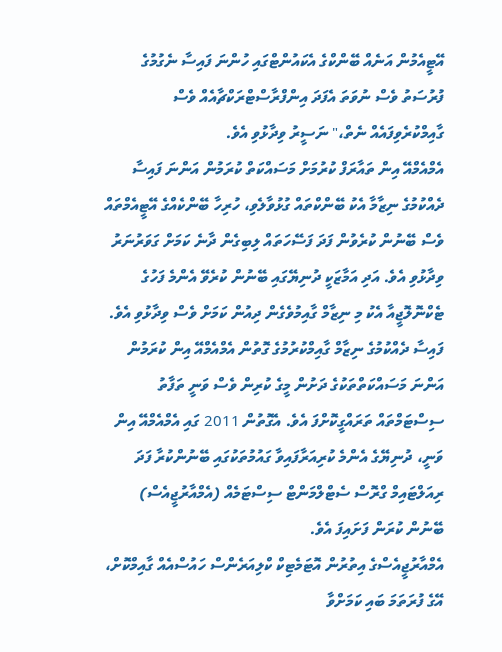އޭޓީއެމުން އަނެއް ބޭންކްގެ އެކައުންޓްގައި ހުންނަ ފައިސާ ނެގުމުގެ ފުރުސަތު ވެސް ނުވަތަ އެފަދަ އިންފްރާސްޓްރަކްޗާއެއް ވެސް ގާއިމްކުރެވިފައެއް ނެތް،" ނަސީރު ވިދާޅުވި އެވެ.
އެމްއެމްއޭ އިން ތައާރަފް ކުރުމަށް މަސައްކަތް ކުރަމުން އަންނަ ފައިސާ ދެއްކުމުގެ ނިޒާމާ އެކު ބޭންކްތައް ގުޅުވާލެވި، ހުރިހާ ބޭންކެއްގެ އޭޓީއެމްތައް ވެސް ބޭނުން ކުރެވުން ފަދަ ފަސޭހަތައް ލިބިގެން ދާނެ ކަމަށް ގަވަރުނަރު ވިދާޅުވި އެވެ. އަދި އަމާޒަކީ ދުނިޔޭގައި ބޭނުން ކުރެވޭ އެންމެ ފަހުގެ ޓެކްނޮލޮޖީއާ އެކު މި ނިޒާމް ގާއިމުވެގެން ދިއުން ކަމަށް ވެސް ވިދާޅުވި އެވެ.
ފައިސާ ދެއްކުމުގެ ނިޒާމް ގާއިމްކުރުމުގެ ގޮތުން އެމްއެމްއޭ އިން ކުރަމުން އަންނަ މަސައްކަތްތަކުގެ ދަށުން މީގެ ކުރިން ވެސް ވަނީ ތަފާތު ސިސްޓަމްތައް ތަރައްގީކޮށްފަ އެވެ. އެގޮތުން 2011 ގައި އެމްއެމްއޭ އިން ވަނީ، ދުނިޔޭގެ އެންމެ ކުރިއަރާފައިވާ ގައުމުތަކުގައި ބޭނުންކުރާ ފަދަ ރިއަލްޓައިމް ގްރޮސް ސެޓްލްމަންޓް ސިސްޓަމެއް (އެމްއާރުޖީއެސް) ބޭނުން ކުރަން ފަށައިފަ އެވެ.
އެމްއާރުޖީއެސްގެ އިތުރުން އޮޓަމެޓިކް ކްލިއަރެންސް ހައުސްއެއް ގާއިމްކޮށް، އޭގެ ފުރަތަމަ ބައި ކަމަށްވާ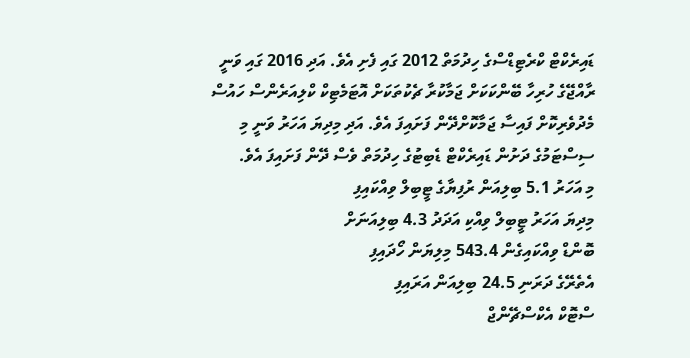ޑައިރެކްޓް ކްރެޓިޑްސްގެ ހިދުމަތް 2012 ގައި ފެށި އެވެ. އަދި 2016 ގައި ވަނީ ރާއްޖޭގެ ހުރިހާ ބޭންކަކަށް ޖަމާކުރާ ޗެކުތަކަށް އޮޓަމެޓިކް ކްލިއަރެންސް ހައުސް މެދުވެރިކޮށް ފައިސާ ޖަމާކޮށްދޭން ފަށައިފަ އެވެ. އަދި މިދިޔަ އަހަރު ވަނީ މި ސިސްޓަމުގެ ދަށުން ޑައިރެކްޓް ޑެބިޓުގެ ހިދުމަތް ވެސް ދޭން ފަށައިފަ އެވެ.
މި އަހަރު 5.1 ބިލިއަން ރުފިޔާގެ ޓީބިލް ވިއްކައިފި
މިދިޔަ އަހަރު ޓީބިލް ވިއްކި އަދަދު 4.3 ބިލިއަނަށް
ބޮންޑް ވިއްކައިގެން 543.4 މިލިޔަން ހޯދައިފި
އެތެރޭގެ ދަރަނި 24.5 ބިލިއަން އަރައިފި
ސްޓޮކް އެކްސްޗޭންޖް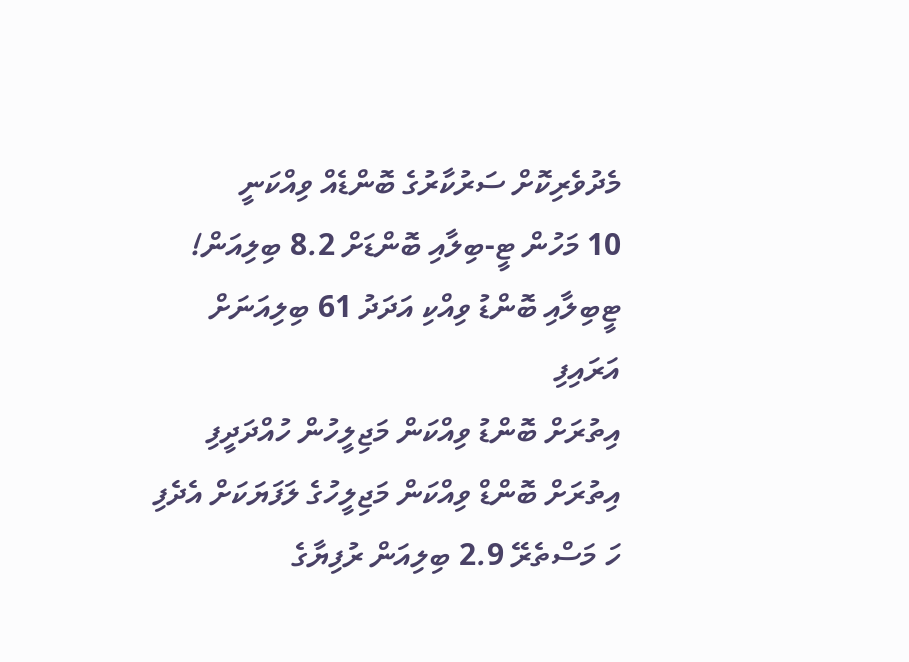މެދުވެރިކޮށް ސަރުކާރުގެ ބޮންޑެއް ވިއްކަނީ
10 މަހުން ޓީ-ބިލާއި ބޮންޑަށް 8.2 ބިލިއަން!
ޓީބިލާއި ބޮންޑު ވިއްކި އަދަދު 61 ބިލިއަނަށް އަރައިފި
އިތުރަށް ބޮންޑު ވިއްކަން މަޖިލީހުން ހުއްދަދީފި
އިތުރަށް ބޮންޑް ވިއްކަން މަޖިލީހުގެ ލަފަޔަކަށް އެދެފި
ހަ މަސްތެރޭ 2.9 ބިލިއަން ރުފިޔާގެ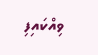ވިއްކައިފި